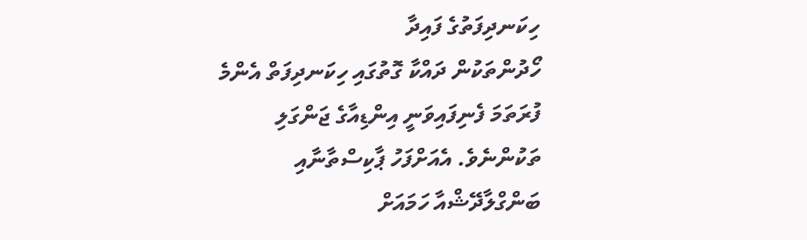ހިކަނދިފަތުގެ ފައިދާ
ހޯދުންތަކުން ދައްކާ ގޮތުގައި ހިކަނދިފަތް އެންމެ ފުރަތަމަ ފެނިފައިވަނީ އިންޑިއާގެ ޖަންގަލި ތަކުންނެވެ. އެއަށްފަހު ޕާކިސްތާނާއި ބަންގްލާދޭޝްއާ ހަމައަށް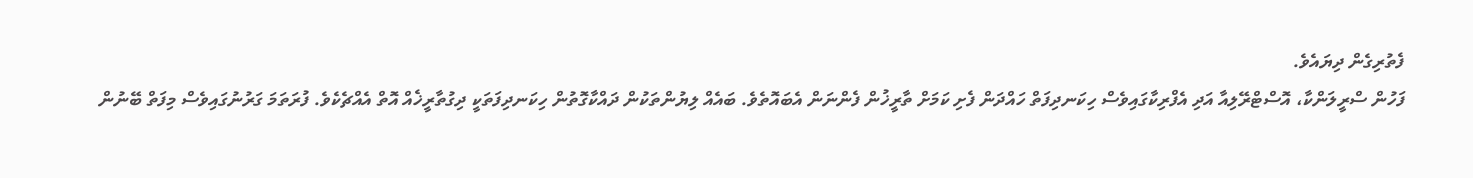ފެތުރިގެން ދިޔައެވެ.
ފަހުން ސްރީލަންކާ، އޮސްޓްރޭލިއާ އަދި އެފްރިކާގައިވެސް ހިކަނދިފަތް ހައްދަން ފެށި ކަމަށް ތާރީޚުން ފެންނަން އެބައޮތެވެ. ބައެއް ލިޔުންތަކުން ދައްކާގޮތުން ހިކަނދިފަތަކީ ދިގުތާރީޚެއް އޮތް އެއްޗެކެވެ. ފުރަތަމަ ގަރުނުގައިވެސް މިފަތް ބޭނުން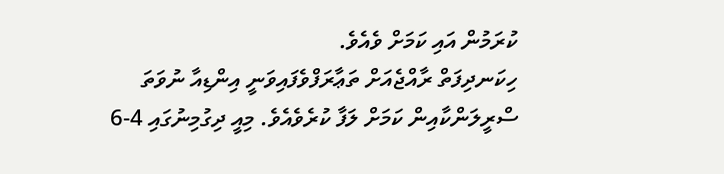ކުރަމުން އައި ކަމަށް ވެއެވެ.
ހިކަނދިފަތް ރާއްޖެއަށް ތަޢާރަފްވެފައިވަނީ އިންޑިއާ ނުވަތަ ސްރީލަންކާއިން ކަމަށް ލަފާ ކުރެވެއެވެ. މިއީ ދިގުމިނުގައި 4-6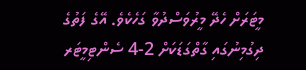މީޓަރަށް ހެދޭ މީރުވަސްދުވާ ގަހެކެވެ. އޭގެ ފަތުގެ ދިގުމިނުގައި ގާތްގަޑަކަށް 2-4 ސެންޓިމީޓަރ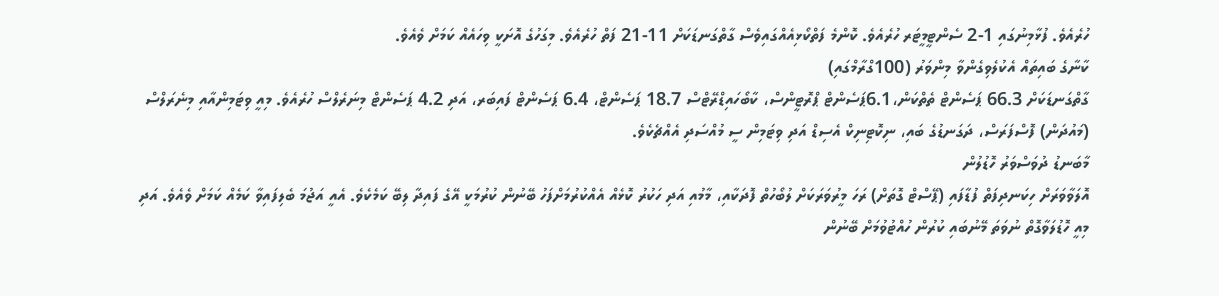ހުރެއެވެ. ފުޅާމިނުގައި 1-2 ސެންޓީމީޓަރ ހުރެއެވެ. ކޮންމެ ފަތްކޯޅިއެއްގައިވެސް ގާތްގަނޑަކަށް 11-21 ފަތް ހުރެއެވެ. މިގަހުގެ އޮށަކީ ވިހައެއް ކަމަށް ވެއެވެ.
ކާނާގެ ބައިތައް އެކުލެވިގެންވާ މިންވަރު (100ގްރާމްގައި)
ގާތްގަނޑަކަށް 66.3 ޕަސެންޓް ތެތްކަން،6.1ޕަސެންޓް ޕްރޮޓީންސް، ކާބޯހައިޑްރޭޓްސް 18.7 ޕަސެންޓް، 6.4 ޕަސެންޓް ފައިބަރ، އަދި 4.2 ޕަސެންޓް މިނަރެލްސް ހުރެއެވެ. މިއީ ވިޓަމިންއާއި މިނެރަލްސް (މައުދަން) ފޮސްފަރަސް، ދަގަނޑުގެ ބައި، ނިކޮޓިނިކް އެސިޑް އަދި ވިޓަމިން ސީ މުއްސަދި އެއްޗެކެވެ.
މާބަނޑު ދުވަސްވަރު ހޮޑުލުން
އޮލަވާވަރަށް ހިކަނދިފަތް ފުޑާފައި (ޕޭސްޓް ގޮތަށް) ރަހަ މީރުވަރަކަށް ލުބޯހުތް ފޮދަކާއި، މާމުއި އަދި ހަކުރު ކޮޅެއް އެއްކުރުމަށްފަހު ބޭނުން ކުރުމަކީ އޭގެ ފައިދާ ލިބޭ ކަމެކެވެ. އެއީ އަޖުމަ ބެލިފައިވާ ކަމެއް ކަމަށް ވެއެވެ. އަދި މިއީ ހޮޑުލަވާގޮތް ނުވަތަ މޭނުބައި ކުރުން ހުއްޓުވުމަށް ބޭނުން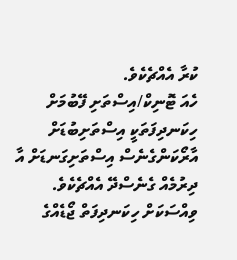ކުރާ އެއްޗެކެވެ.
ހެއަ ޓޮނިކް/އިސްތަށި ފޭބުމަށް
ހިކަނދިފަތަކީ އިސްތަށިބުޑަށް އާރޯކަންގެނެސް އިސްތަށިގަނޑަށް އާ ދިރުމެއް ގެނެސްދޭ އެއްޗެކެވެ. ވިއްސަކަށް ހިކަނދިފަތް ޖޯޑެއްގެ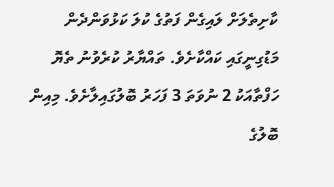ކާށިތެލަށް ލައިގެން ފަތުގެ ކުލަ ކަޅުވަންދެން މަޑުގިނީގައި ކައްކާށެވެ. ތައްޔާރު ކުރެވުނު ތެޔޮ ހަފްތާއަކު 2 ނުވަތަ 3 ފަހަރު ބޮލުގައިލާށެވެ. މިއިން ބޮލުގެ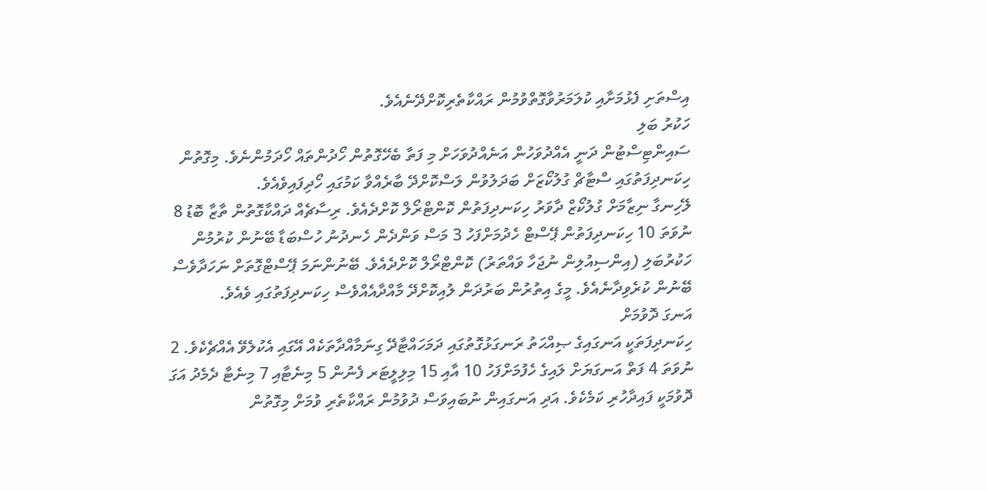އިސްތަށި ފެޅުމަށާއި ކުލަމަރުވާގޮތްވުމުން ރައްކާތެރިކޮށްދޭނެއެވެ.
ހަކުރު ބަލި
ސައިންޓިސްޓުން ދަނީ އެއްދުވަހުން އަނެއްދުވަހަށް މި ފަތާ ބެހޭގޮތުން ހޯދުންތައް ހޯދަމުންނެވެ. މިގޮތުން ހިކަނދިފަތުގައި ސްޓާޗް ގުލުކޯޒަށް ބަދަލުވުން ލަސްކޮށްދޭ ބާރެއްވާ ކަމުގައި ހޯދިފައިވެއެވެ.
ލޭހިނގާ ނިޒާމަށް ގުލުކޯޒް ދާވަރު ހިކަނދިފަތުން ކޮންޓްރޯލް ކޮށްދެއެވެ. ރިސާޗެއް ދައްކާގޮތުން ތާޒާ ބޮޑު 8 ނުވަތަ 10 ހިކަނދިފަތުން ޕޭސްޓް ހެދުމަށްފަހު 3 މަސް ވަންދެން ހެނދުނު ހުސްބަޑާ ބޭނުން ކުރުމުން ހަކުރުބަލި (އިންސިއުލިން ނުޖަހާ ވައްތަރު) ކޮންޓްރޯލް ކޮށްދެއެވެ. ބޭނުންނަމަ ޕޭސްޓްގޮތަށް ނަހަދާވެސް ބޭނުން ކުރެވިދާނެއެވެ. މީގެ އިތުރުން ބަރުދަން ލުއިކޮށްދޭ މާއްދާއެއްވެސް ހިކަނދިފަތުގައި ވެއެވެ.
އަނގަ ދޮވުމަށް
ހިކަނދިފަތަކީ އަނގައިގެ ޞިއްޙަތު ރަނގަޅުގޮތުގައި ދަމަހައްޓާދޭ ގިނަމާއްދާތަކެއް އޭގައި އެކުލެވޭ އެއްޗެކެވެ. 2 ނުވަތަ 4 ފަތް އަނގަޔަށް ލައިގެ ހެފުމަށްފަހު 10 އާއި 15 މިލިލީޓަރ ފެނުން 5 މިނެޓާއި 7 މިނެޓާ ދެމެދު އަގަ ދޮވުމަކީ ފައިދާހުރި ކަމެކެވެ. އަދި އަނގައިން ނުބައިވަސް ދުވުމުން ރައްކާތެރި ވުމަށް މިގޮތުން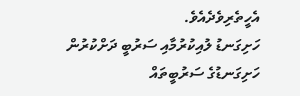އެހީތެރިވެދެއެވެ.
ހަށިގަނޑު ލުއިކުރުމާއި ސަރުބީ ދަށްކުރުން
ހަށިގަނޑުގެ ސަރުބީތައް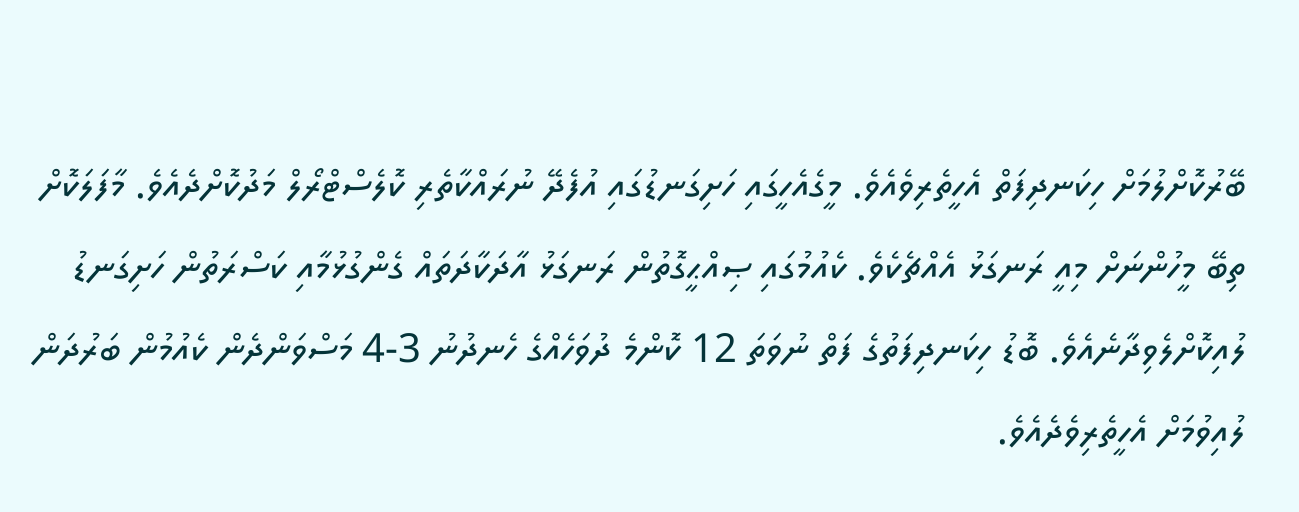ބޭރުކޮށްލުމަށް ހިކަނދިފަތް އެހީތެރިވެއެވެ. މީގެއެހީގައި ހަށިގަނޑުގައި އުފެދޭ ނުރައްކާތެރި ކޮލެސްޓްރޯލް މަދުކޮށްދެއެވެ. މާފަލަކޮށް ތިބޭ މީހުންނަށް މިއީ ރަނގަޅު އެއްޗެކެވެ. ކެއުމުގައި ޞިއްޙީގޮތުން ރަނގަޅު އާދަކާދަތައް ގެންގުޅުމާއި ކަސްރަތުން ހަށިގަނޑު ލުއިކޮށްލެވިދާނެއެވެ. ބޮޑު ހިކަނދިފަތުގެ ފަތް ނުވަތަ 12 ކޮންމެ ދުވަހެއްގެ ހެނދުނު 3-4 މަސްވަންދެން ކެއުމުން ބަރުދަން ލުއިވުމަށް އެހީތެރިވެދެއެވެ.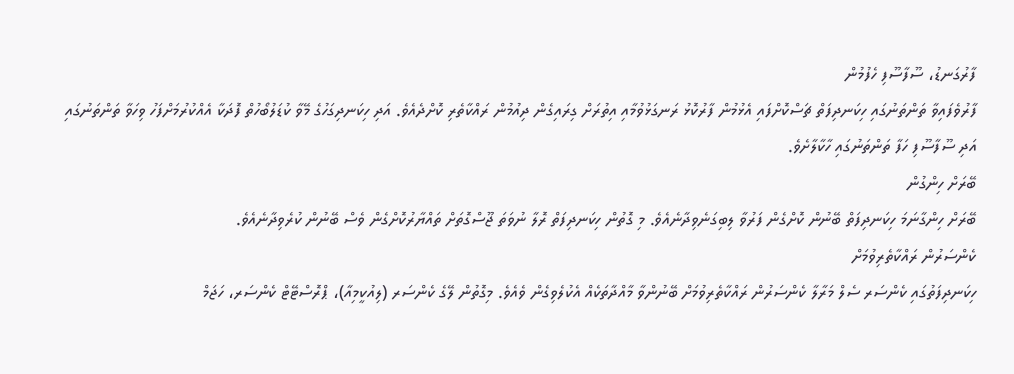ފާރުގަނޑު، ސޫފާސޫފި ހެފުމުން
ފާރުވެފައިވާ ތަންތަނުގައި ހިކަނދިފަތް ޗަސްކޮށްފައި އެޅުމުން ފާރުކޮޅު ރަނގަޅުވުމާއި އިތުރަށް ގިރައިގެން ދިއުމުން ރައްކާތެރި ކޮށްދެއެވެ. އަދި ހިކަނދިގަހުގެ މޭވާ ކުޑަލުބޯހުތް ފޮދަކާ އެއްކުރުމަށްފަހު ވިހަވާ ތަންތަނުގައި އަދި ސޫފާސޫފި ހަފާ ތަންތަނުގައި ހާކާލާށެވެ.
ބޭރަށް ހިންގުން
ބޭރަށް ހިންގާނަމަ ހިކަނދިފަތް ބޭނުން ކޮށްގެން ފަރުވާ ލިބިގަނެވިދާނެއެވެ. މި ގޮތުން ހިކަނދިފަތް ރޮލާ ނުވަތަ ޖޫސްގޮތަށް ތައްޔާރުކޮށްގެން ވެސް ބޭނުން ކުރެވިދާނެއެވެ.
ކެންސަރުން ރައްކާތެރިވުމަށް
ހިކަނދިފަތުގައި ކެންސަރ ސެލް މަރާލާ ކެންސަރުން ރައްކާތެރިވުމަށް ބޭނުންވާ މާއްދާތަކެއް އެކުލެވިގެން ވެއެވެ. މިގޮތުން ލޭގެ ކެންސަރ (ލިއުކީމިއާ)، ޕްރޮސްޓޭޓް ކެންސަރ، ހަޖަމް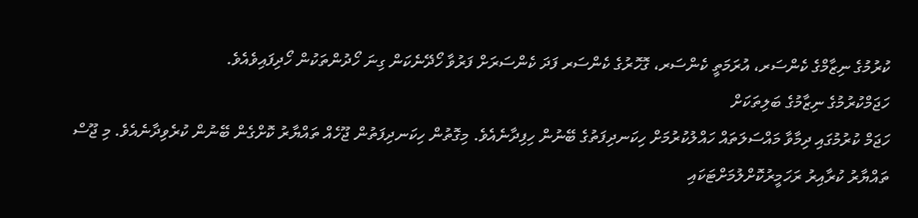ކުރުމުގެ ނިޒާމްގެ ކެންސަރ، އުރަމަތީ ކެންސަރ، ގޮހޮރުގެ ކެންސަރ ފަދަ ކެންސަރަށް ފަރުވާ ހޯދޭނެކަން ގިނަ ހޯދުންތަކުން ހޯދިފައިވެއެވެ.
ހަޖަމްކުރުމުގެ ނިޒާމުގެ ބަލިތަކަށް
ހަޖަމް ކުރުމުގައި ދިމާވާ މައްސަލަތައް ހައްލުކުރުމަށް ހިކަނދިފަތުގެ ބޭނުން ހިފިދާނެއެވެ. މިގޮތުން ހިކަނދިފަތުން ޖޫހެއް ތައްޔާރު ކޮށްގެން ބޭނުން ކުރެވިދާނެއެވެ. މި ޖޫސް ތައްޔާރު ކުރާއިރު ރަހަމީރުކޮށްލުމަށްޓަކައި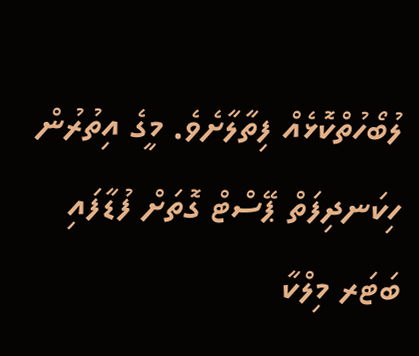ލުބޯހުތްކޮޅެއް ފިތާލާށެވެ. މީގެ އިތުރުން ހިކަނދިފަތް ޕޭސްޓް ގޮތަށް ފުޑާފައި ބަޓަރ މިލްކާ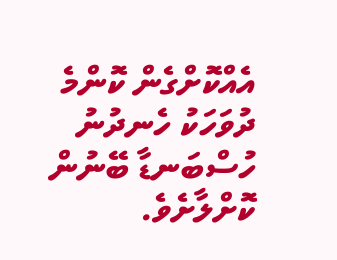އެއްކޮށްގެން ކޮންމެ ދުވަހަކު ހެނދުނު ހުސްބަނޑާ ބޭނުން ކޮށްލާށެވެ.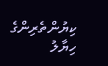ކިޔުންތެރިންގެ ހިޔާލު